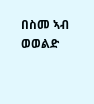በስመ ኣብ ወወልድ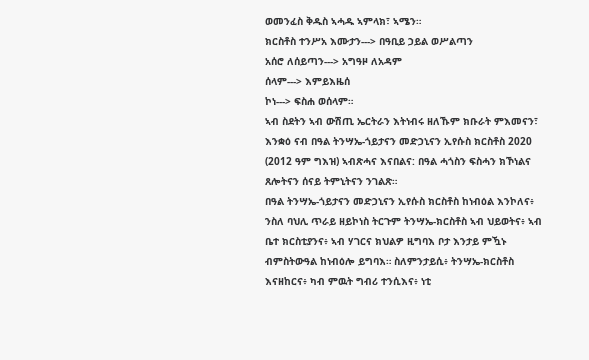ወመንፈስ ቅዱስ ኣሓዱ ኣምላክ፣ ኣሜን።
ክርስቶስ ተንሥአ እሙታን---> በዓቢይ ኃይል ወሥልጣን
አሰሮ ለሰይጣን---> አግዓዞ ለአዳም
ሰላም---> እምይእዜሰ
ኮነ---> ፍስሐ ወሰላም።
ኣብ ስደትን ኣብ ውሽጢ ኤርትራን እትነብሩ ዘለኹም ክቡራት ምእመናን፣
እንቋዕ ናብ በዓል ትንሣኤ-ጎይታናን መድኃኒናን ኢየሱስ ክርስቶስ 2020 (2012 ዓም ግእዝ) ኣብጽሓና እናበልና: በዓል ሓጎስን ፍስሓን ክኾነልና ጸሎትናን ሰናይ ትምኒትናን ንገልጽ።
በዓል ትንሣኤ-ጎይታናን መድኃኒናን ኢየሱስ ክርስቶስ ከነብዕል እንኮለና፥ ንስለ ባህሊ ጥራይ ዘይኮነስ ትርጉም ትንሣኤ-ክርስቶስ ኣብ ህይወትና፥ ኣብ ቤተ ክርስቲያንና፥ ኣብ ሃገርና ክህልዎ ዚግባእ ቦታ እንታይ ምዃኑ ብምስትውዓል ከነብዕሎ ይግባእ። ስለምንታይሲ፥ ትንሣኤ-ክርስቶስ እናዘከርና፥ ካብ ምዉት ግብሪ ተንሲእና፥ ነቲ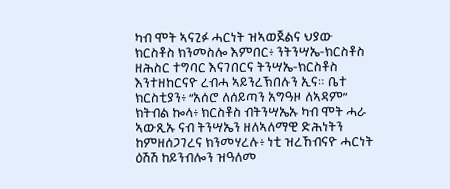ካብ ሞት ኣናጊፉ ሓርነት ዝኣወጀልና ህያው ክርስቶስ ክንመስሎ እምበር፥ ንትንሣኤ-ክርስቶስ ዘሕስር ተግባር እናገበርና ትንሣኤ-ክርስቶስ እንተዘከርናዮ ረብሓ ኣይንረኽበሉን ኢና። ቤተ ክርስቲያን፥ “አሰሮ ለሰይጣን አግዓዞ ለኣዳም” ክትብል ኰላ፥ ክርስቶስ ብትንሣኤኡ ካብ ሞት ሓራ ኣውጺኡ ናብ ትንሣኤን ዘለኣለማዊ ድሕነትን ከምዘሰጋገረና ክንመሃረሉ፥ ነቲ ዝረኸብናዮ ሓርነት ዕሽሽ ከይንብሎን ዝዓለመ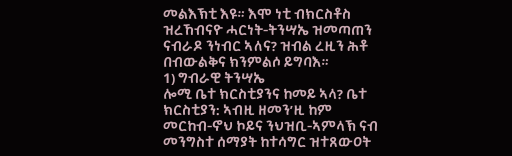መልእኽቲ እዩ። እሞ ነቲ ብክርስቶስ ዝረኸብናዮ ሓርነት-ትንሣኤ ዝመጣጠን ናብራዶ ንነብር ኣለና? ዝብል ረዚን ሕቶ በብውልቅና ክንምልሶ ይግባእ።
1) ግብራዊ ትንሣኤ
ሎሚ ቤተ ክርስቲያንና ከመይ ኣላ? ቤተ ክርስቲያን: ኣብዚ ዘመን’ዚ ከም መርከብ-ኖህ ኮይና ንህዝቢ-ኣምላኽ ናብ መንግስተ ሰማያት ከተሳግር ዝተጸውዐት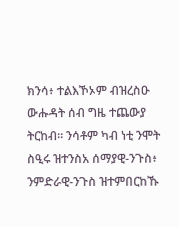ክንሳ፥ ተልእኾኦም ብዝረስዑ ውሑዳት ሰብ ግዜ ተጨውያ ትርከብ። ንሳቶም ካብ ነቲ ንሞት ስዒሩ ዝተንስአ ሰማያዊ-ንጉስ፥ ንምድራዊ-ንጉስ ዝተምበርከኹ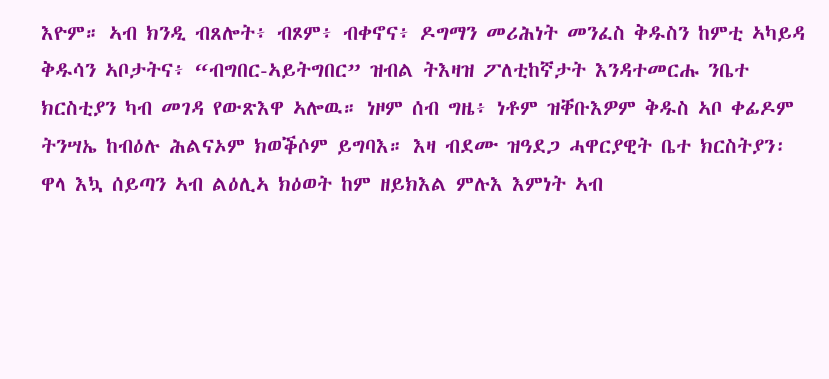እዮም። ኣብ ክንዲ ብጸሎት፥ ብጾም፥ ብቀኖና፥ ዶግማን መሪሕነት መንፈስ ቅዱስን ከምቲ ኣካይዳ ቅዱሳን ኣቦታትና፥ “ብግበር-ኣይትግበር” ዝብል ትእዛዝ ፖለቲከኛታት እንዳተመርሑ ንቤተ ክርስቲያን ካብ መገዳ የውጽእዋ ኣሎዉ። ነዞም ሰብ ግዜ፥ ነቶም ዝቐቡእዎም ቅዱስ ኣቦ ቀፊዶም ትንሣኤ ከብዕሉ ሕልናኦም ክወቕሶም ይግባእ። እዛ ብደሙ ዝዓደጋ ሓዋርያዊት ቤተ ክርስትያን፡ ዋላ እኳ ሰይጣን ኣብ ልዕሊኣ ክዕወት ከም ዘይክእል ምሉእ እምነት ኣብ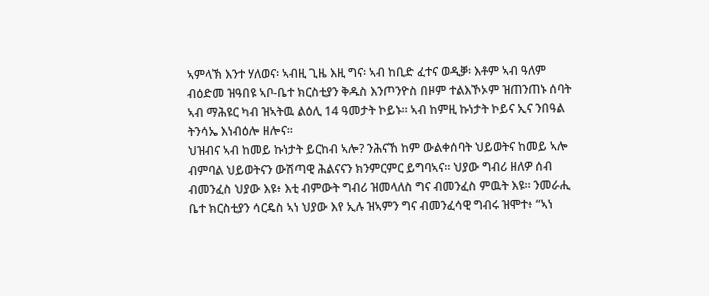ኣምላኽ እንተ ሃለወና፡ ኣብዚ ጊዜ እዚ ግና፡ ኣብ ከቢድ ፈተና ወዲቓ፡ እቶም ኣብ ዓለም ብዕድመ ዝዓበዩ ኣቦ-ቤተ ክርስቲያን ቅዱስ እንጦንዮስ በዞም ተልእኾኦም ዝጠንጠኑ ሰባት ኣብ ማሕዩር ካብ ዝኣትዉ ልዕሊ 14 ዓመታት ኮይኑ። ኣብ ከምዚ ኩነታት ኮይና ኢና ንበዓል ትንሳኤ እነብዕሎ ዘሎና።
ህዝብና ኣብ ከመይ ኩነታት ይርከብ ኣሎ? ንሕናኸ ከም ውልቀሰባት ህይወትና ከመይ ኣሎ ብምባል ህይወትናን ውሽጣዊ ሕልናናን ክንምርምር ይግባኣና። ህያው ግብሪ ዘለዎ ሰብ ብመንፈስ ህያው እዩ፥ እቲ ብምውት ግብሪ ዝመላለስ ግና ብመንፈስ ምዉት እዩ። ንመራሒ ቤተ ክርስቲያን ሳርዴስ ኣነ ህያው እየ ኢሉ ዝኣምን ግና ብመንፈሳዊ ግብሩ ዝሞተ፥ “ኣነ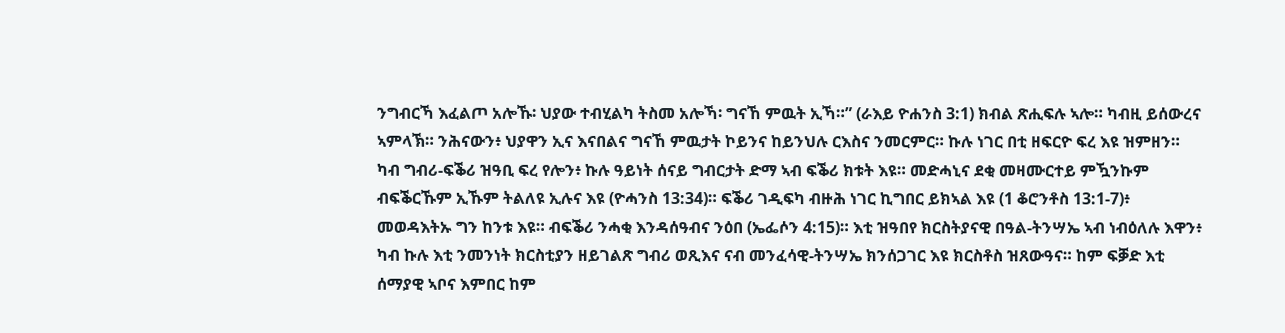ንግብርኻ እፈልጦ አሎኹ፡ ህያው ተብሂልካ ትስመ አሎኻ፡ ግናኸ ምዉት ኢኻ።” (ራእይ ዮሐንስ 3:1) ክብል ጽሒፍሉ ኣሎ። ካብዚ ይሰውረና ኣምላኽ። ንሕናውን፥ ህያዋን ኢና እናበልና ግናኸ ምዉታት ኮይንና ከይንህሉ ርእስና ንመርምር። ኩሉ ነገር በቲ ዘፍርዮ ፍረ እዩ ዝምዘን። ካብ ግብሪ-ፍቕሪ ዝዓቢ ፍረ የሎን፥ ኩሉ ዓይነት ሰናይ ግብርታት ድማ ኣብ ፍቕሪ ክቱት እዩ። መድሓኒና ደቂ መዛሙርተይ ምዃንኩም ብፍቕርኹም ኢኹም ትልለዩ ኢሉና እዩ (ዮሓንስ 13:34)። ፍቕሪ ገዲፍካ ብዙሕ ነገር ኪግበር ይክኣል እዩ (1 ቆሮንቶስ 13:1-7)፥ መወዳእትኡ ግን ከንቱ እዩ። ብፍቕሪ ንሓቂ እንዳሰዓብና ንዕበ (ኤፌሶን 4:15)። እቲ ዝዓበየ ክርስትያናዊ በዓል-ትንሣኤ ኣብ ነብዕለሉ እዋን፥ ካብ ኩሉ እቲ ንመንነት ክርስቲያን ዘይገልጽ ግብሪ ወጺእና ናብ መንፈሳዊ-ትንሣኤ ክንሰጋገር እዩ ክርስቶስ ዝጸውዓና። ከም ፍቓድ እቲ ሰማያዊ ኣቦና እምበር ከም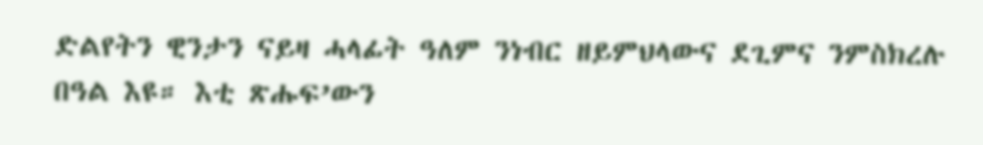ድልየትን ዊንታን ናይዛ ሓላፊት ዓለም ንነብር ዘይምህላውና ደጊምና ንምስክረሉ በዓል እዩ። እቲ ጽሑፍ’ውን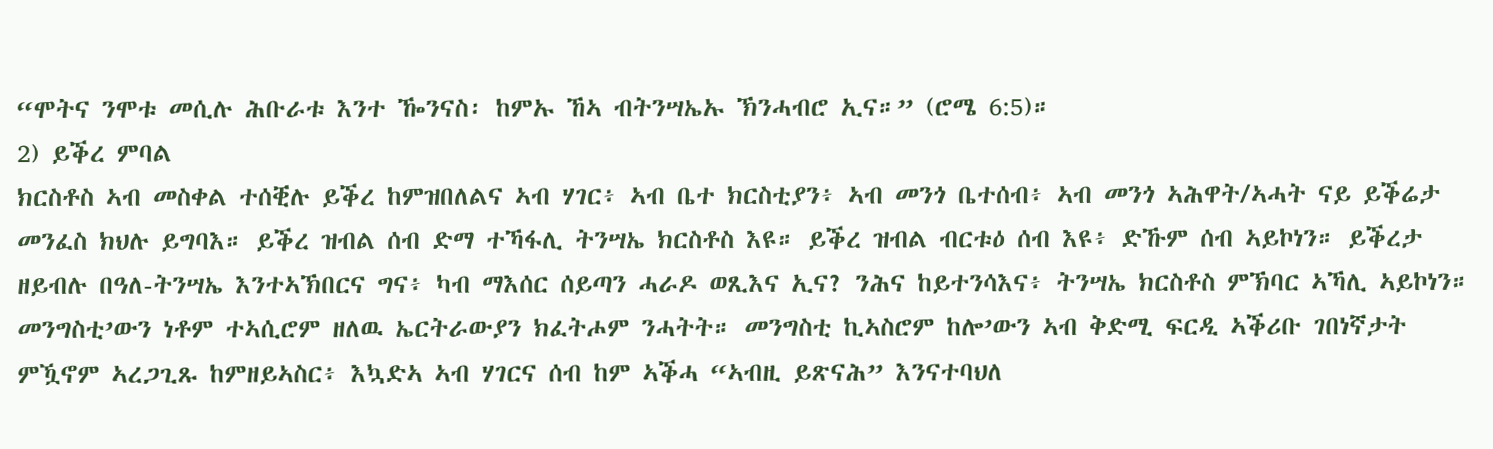“ሞትና ንሞቱ መሲሉ ሕቡራቱ እንተ ዀንናስ፡ ከምኡ ኸኣ ብትንሣኤኡ ኽንሓብሮ ኢና።” (ሮሜ 6:5)።
2) ይቕረ ምባል
ክርስቶስ ኣብ መስቀል ተሰቒሉ ይቕረ ከምዝበለልና ኣብ ሃገር፥ ኣብ ቤተ ክርስቲያን፥ ኣብ መንጎ ቤተሰብ፥ ኣብ መንጎ ኣሕዋት/ኣሓት ናይ ይቕሬታ መንፈስ ክህሉ ይግባእ። ይቕረ ዝብል ሰብ ድማ ተኻፋሊ ትንሣኤ ክርስቶስ እዩ። ይቕረ ዝብል ብርቱዕ ሰብ እዩ፥ ድኹም ሰብ ኣይኮነን። ይቕረታ ዘይብሉ በዓለ-ትንሣኤ እንተኣኽበርና ግና፥ ካብ ማእሰር ሰይጣን ሓራዶ ወጺእና ኢና? ንሕና ከይተንሳእና፥ ትንሣኤ ክርስቶስ ምኽባር ኣኻሊ ኣይኮነን።
መንግስቲ’ውን ነቶም ተኣሲሮም ዘለዉ ኤርትራውያን ክፈትሖም ንሓትት። መንግስቲ ኪኣስሮም ከሎ’ውን ኣብ ቅድሚ ፍርዲ ኣቕሪቡ ገበነኛታት ምዃኖም ኣረጋጊጹ ከምዘይኣስር፥ እኳድኣ ኣብ ሃገርና ሰብ ከም ኣቕሓ “ኣብዚ ይጽናሕ” እንናተባህለ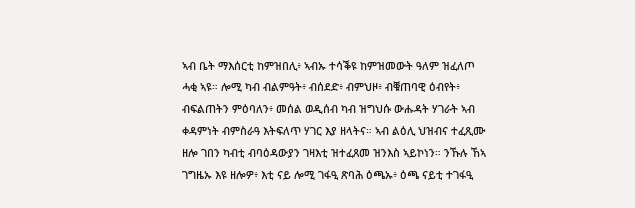ኣብ ቤት ማእሰርቲ ከምዝበሊ፥ ኣብኡ ተሳቕዩ ከምዝመውት ዓለም ዝፈለጦ ሓቂ ኣዩ። ሎሚ ካብ ብልምዓት፥ ብሰደድ፥ ብምህዞ፥ ብቑጠባዊ ዕብየት፥ ብፍልጠትን ምዕባለን፥ መሰል ወዲሰብ ካብ ዝግህሱ ውሑዳት ሃገራት ኣብ ቀዳምነት ብምስራዓ እትፍለጥ ሃገር እያ ዘላትና። ኣብ ልዕሊ ህዝብና ተፈጺሙ ዘሎ ገበን ካብቲ ብባዕዳውያን ገዛእቲ ዝተፈጸመ ዝንእስ ኣይኮነን። ንኹሉ ኸኣ ገግዜኡ እዩ ዘሎዎ፥ እቲ ናይ ሎሚ ገፋዒ ጽባሕ ዕጫኡ፥ ዕጫ ናይቲ ተገፋዒ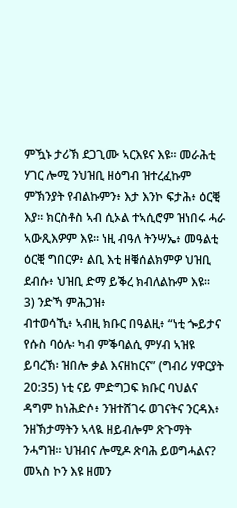ምዃኑ ታሪኽ ደጋጊሙ ኣርእዩና እዩ። መራሕቲ ሃገር ሎሚ ንህዝቢ ዘዕግብ ዝተረፈኩም ምኽንያት የብልኩምን፥ እታ እንኮ ፍታሕ፥ ዕርቒ እያ። ክርስቶስ ኣብ ሲኦል ተኣሲሮም ዝነበሩ ሓራ ኣውጺእዎም እዩ። ነዚ ብዓለ ትንሣኤ፥ መዓልቲ ዕርቒ ግበርዎ፥ ልቢ እቲ ዘቑሰልክምዎ ህዝቢ ደብሱ፥ ህዝቢ ድማ ይቕረ ክብለልኩም እዩ።
3) ንድኻ ምሕጋዝ፥
ብተወሳኺ፥ ኣብዚ ክቡር በዓልዚ፥ “ነቲ ጐይታና የሱስ ባዕሉ፡ ካብ ምቕባልሲ ምሃብ ኣዝዩ ይባረኽ፡ ዝበሎ ቃል እናዘከርና” (ግብሪ ሃዋርያት 20:35) ነቲ ናይ ምድግጋፍ ክቡር ባህልና ዳግም ከነሕድሶ፥ ንዝተሸገሩ ወገናትና ንርዳእ፥ ንዘኽታማትን ኣላዪ ዘይብሎም ጽጉማት ንሓግዝ። ህዝብና ሎሚዶ ጽባሕ ይወግሓልና? መኣስ ኮን እዩ ዘመን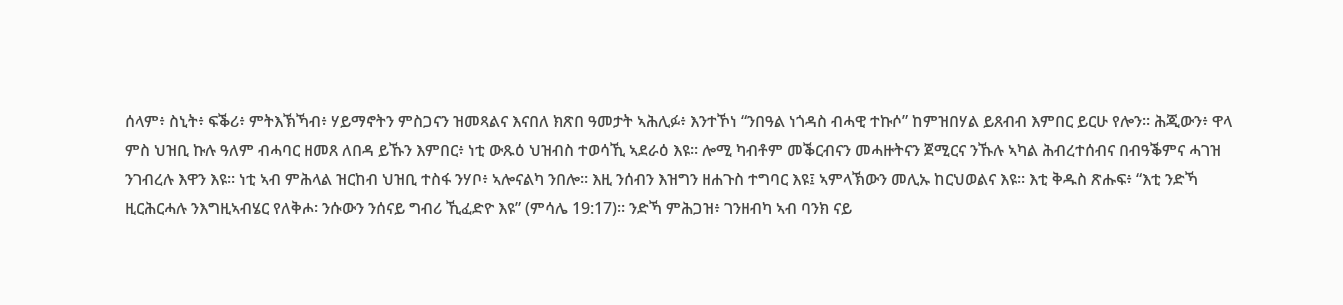ሰላም፥ ስኒት፥ ፍቕሪ፥ ምትእኽኻብ፥ ሃይማኖትን ምስጋናን ዝመጻልና እናበለ ክጽበ ዓመታት ኣሕሊፉ፥ እንተኾነ “ንበዓል ነጎዳስ ብሓዊ ተኩሶ” ከምዝበሃል ይጸብብ እምበር ይርሁ የሎን። ሕጂውን፥ ዋላ ምስ ህዝቢ ኩሉ ዓለም ብሓባር ዘመጸ ለበዳ ይኹን እምበር፥ ነቲ ውጹዕ ህዝብስ ተወሳኺ ኣደራዕ እዩ። ሎሚ ካብቶም መቕርብናን መሓዙትናን ጀሚርና ንኹሉ ኣካል ሕብረተሰብና በብዓቕምና ሓገዝ ንገብረሉ እዋን እዩ። ነቲ ኣብ ምሕላል ዝርከብ ህዝቢ ተስፋ ንሃቦ፥ ኣሎናልካ ንበሎ። እዚ ንሰብን እዝግን ዘሐጉስ ተግባር እዩ፤ ኣምላኽውን መሊኡ ከርህወልና እዩ። እቲ ቅዱስ ጽሑፍ፥ “እቲ ንድኻ ዚርሕርሓሉ ንእግዚኣብሄር የለቅሖ፡ ንሱውን ንሰናይ ግብሪ ኺፈድዮ እዩ” (ምሳሌ 19:17)። ንድኻ ምሕጋዝ፥ ገንዘብካ ኣብ ባንክ ናይ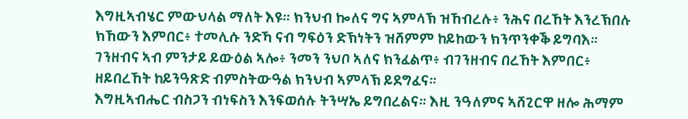እግዚኣብሄር ምውህላል ማለት እዩ። ክንህብ ኰለና ግና ኣምላኽ ዝኸብረሉ፥ ንሕና በረኸት እንረኽበሉ ክኸውን እምበር፥ ተመሊሱ ንድኻ ናብ ግፍዕን ድኽነትን ዝሸምም ከይከውን ክንጥንቀቕ ይግባእ። ገንዘብና ኣብ ምንታይ ይውዕል ኣሎ፥ ንመን ንህቦ ኣለና ክንፈልጥ፥ ብገንዘብና በረኸት እምበር፥ ዘይበረኸት ከይንዓጽድ ብምስትውዓል ክንህብ ኣምላኽ ይደግፈና።
እግዚኣብሔር ብስጋን ብነፍስን እንፍወሰሉ ትንሣኤ ይግበረልና። እዚ ንዓለምና ኣሸጊርዋ ዘሎ ሕማም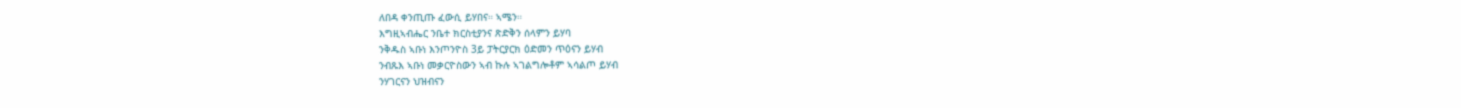ለበዳ ቀንጢጡ ፈውሲ ይሃበና። ኣሜን።
እግዚኣብሔር ንቤተ ክርስቲያንና ጽድቅን ሰላምን ይሃባ
ንቅዱስ ኣቡነ እንጦንዮስ 3ይ ፓትርያርክ ዕድመን ጥዕናን ይሃብ
ንብጹእ ኣቡነ መቃርዮስውን ኣብ ኩሉ ኣገልግሎቶም ኣሳልጦ ይሃብ
ንሃገርናን ህዝብናን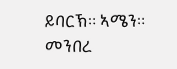ይባርኽ። ኣሜን።
መንበረ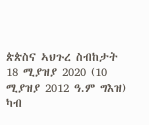ጵጵስና ኣህጉረ ስብከታት
18 ሚያዝያ 2020 (10 ሚያዝያ 2012 ዓ.ም ግእዝ)
ካብ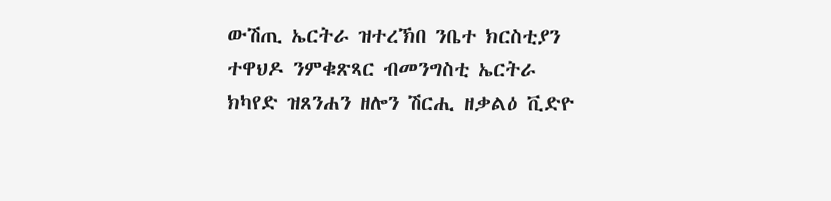ውሽጢ ኤርትራ ዝተረኽበ ንቤተ ክርስቲያን ተዋህዶ ንምቁጽጻር ብመንግስቲ ኤርትራ ክካየድ ዝጸንሐን ዘሎን ሽርሒ ዘቃልዕ ቪድዮ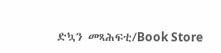ድኳን መጻሕፍቲ/Book Store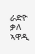ራድዮ ቃለ ኣዋዲ